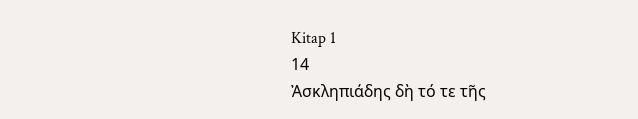Kitap 1
14
Ἀσκληπιάδης δὴ τό τε τῆς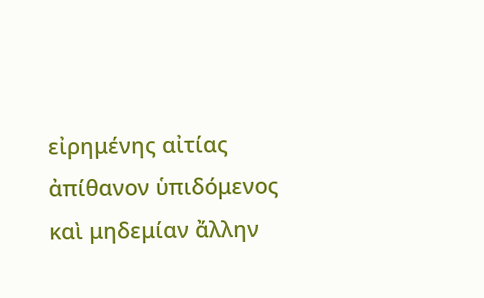εἰρημένης αἰτίας ἀπίθανον ὑπιδόμενος καὶ μηδεμίαν ἄλλην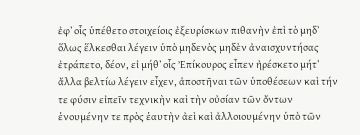ἐφʼ οἷς ὑπέθετο στοιχείοις ἐξευρίσκων πιθανὴν ἐπὶ τὸ μηδʼ ὅλως ἕλκεσθαι λέγειν ὑπὸ μηδενὸς μηδὲν ἀναισχυντήσας ἐτράπετο, δέον, εἰ μήθʼ οἷς Ἐπίκουρος εἶπεν ἠρέσκετο μήτʼ ἄλλα βελτίω λέγειν εἶχεν, ἀποστῆναι τῶν ὑποθέσεων καὶ τήν τε φύσιν εἰπεῖν τεχνικὴν καὶ τὴν οὐσίαν τῶν ὄντων ἑνουμένην τε πρὸς ἑαυτὴν ἀεὶ καὶ ἀλλοιουμένην ὑπὸ τῶν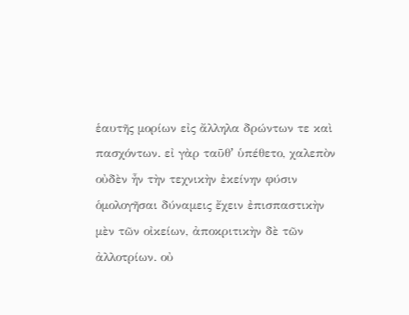ἑαυτῆς μορίων εἰς ἄλληλα δρώντων τε καὶ πασχόντων. εἰ γὰρ ταῦθʼ ὑπέθετο, χαλεπὸν οὐδὲν ἦν τὴν τεχνικὴν ἐκείνην φύσιν ὁμολογῆσαι δύναμεις ἔχειν ἐπισπαστικὴν μὲν τῶν οἰκείων, ἀποκριτικὴν δὲ τῶν ἀλλοτρίων. οὐ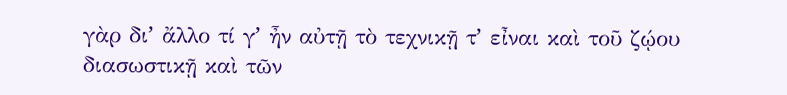γὰρ διʼ ἄλλο τί γʼ ἦν αὐτῇ τὸ τεχνικῇ τʼ εἶναι καὶ τοῦ ζῴου διασωστικῇ καὶ τῶν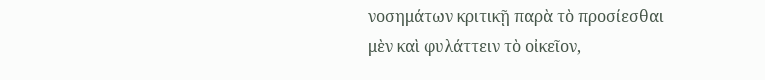νοσημάτων κριτικῇ παρὰ τὸ προσίεσθαι μὲν καὶ φυλάττειν τὸ οἰκεῖον,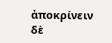ἀποκρίνειν δὲ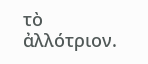τὸ ἀλλότριον.